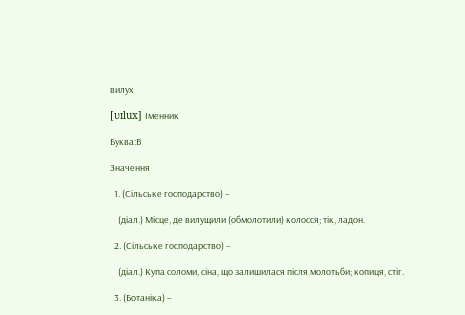вилух

[ʋɪlux] Іменник

Буква:В

Значення

  1. (Сільське господарство) –

    (діал.) Місце, де вилущили (обмолотили) колосся; тік, ладон.

  2. (Сільське господарство) –

    (діал.) Купа соломи, сіна, що залишилася після молотьби; копиця, стіг.

  3. (Ботаніка) –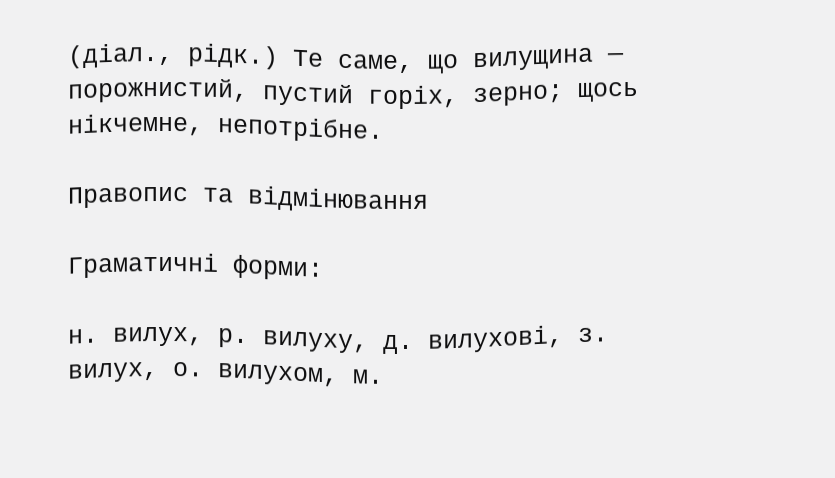(діал., рідк.) Те саме, що вилущина — порожнистий, пустий горіх, зерно; щось нікчемне, непотрібне.

Правопис та відмінювання

Граматичні форми:

н. вилух, р. вилуху, д. вилухові, з. вилух, о. вилухом, м.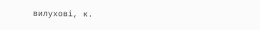вилухові, к.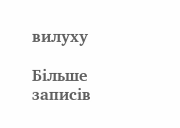вилуху

Більше записів